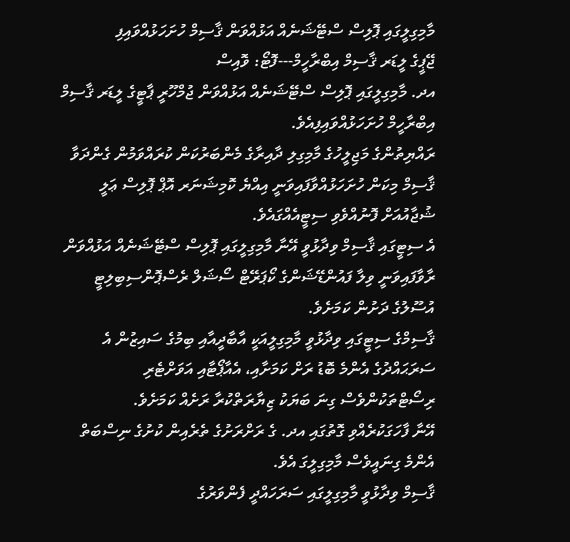މާމިގިލީގައި ޕޮލިސް ސްޓޭޝަނެއް އަޅުއްވަން ޤާސިމް ހުށަހަޅުއްވައިފި
ޖޭޕީގެ ލީޑަރ ޤާސިމް އިބްރާހީމް---ފޮޓޯ: ވޮއިސް
އދ. މާމިގިލީގައި ޕޮލިސް ސްޓޭޝަނެއް އަޅުއްވަން ޖުމްހޫރީ ޕާޓީގެ ލީޑަރ ޤާސިމް އިބްރާހީމް ހުށަހަޅުއްވައިފިއެވެ.
ރައްޔިތުންގެ މަޖިލީހުގެ މާމިގިލި ދާއިރާގެ މެންބަރުކަން ކުރައްވަމުން ގެންދަވާ ޤާސިމް މިކަން ހުށަހަޅުއްވާފައިވަނީ އިއްޔެ ކޮމިޝަނަރ އޮޕް ޕޮލިސް ޢަލީ ޝުޖާއުއަށް ފޮނުއްވެވި ސިޓީއެއްގައެވެ.
އެ ސިޓީގައި ޤާސިމް ވިދާޅުވީ އޭނާ މާމިގިލީގައި ޕޮލިސް ސްޓޭޝަނެއް އަޅުއްވަން ރާވާފައިވަނީ ވިލާ ފައުންޑޭޝަންގެ ކޯޕަރޭޓް ސޯޝަލް ރެސްޕޮންސިބިލިޓީ އުސޫލުގެ ދަށުން ކަމަށެވެ.
ޤާސިމްގެ ސިޓީގައި ވިދާޅުވީ މާމިގިލީއަކީ އާބާދީއާއި ބިމުގެ ސައިޒުން އެ ސަރަޙައްދުގެ އެންމެ ބޮޑު ރަށް ކަމަށާއި، އެއާޕޯޓާއި އަވަށްޓެރި ރިސޯޓްތަކުންވެސް ގިނަ ބަޔަކު ޒިޔާރަތްކުރާ ރަށެއް ކަމަށެވެ.
އޭނާ ފާހަގަކުރެއްވި ގޮތުގައި އދ. ގެ ރަށްރަށުގެ ތެރެއިން ކުށުގެ ނިސްބަތް އެންމެ ގިނައީވެސް މާމިގިލީގަ އެވެ.
ޤާސިމް ވިދާޅުވީ މާމިގިލީގައި ސަރަހައްދީ ފެންވަރުގެ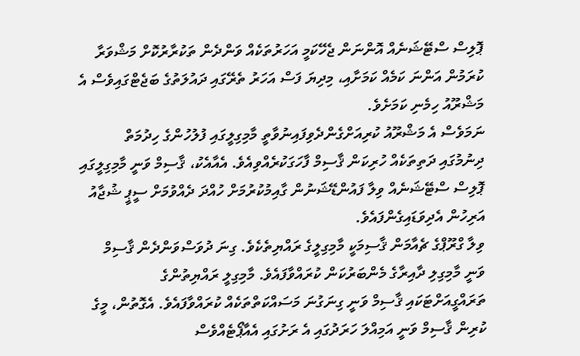ޕޮލިސް ސްޓޭޝަނެއް އޮންނަން ޖެހޭކަމީ އަހަރުތަކެއް ވަންދެން ތަކުރާރުކޮށް މަޝްވަރާ ކުރަމުން އަންނަ ކަމެއް ކަމަށާއި، މިދިޔަ ފަސް އަހަރު ތެރޭގައި ދައުލަތުގެ ބަޖެޓްގައިވެސް އެ މަޝްރޫއު ހިމެނި ކަމަށެވެ.
ނަމަވެސް އެ މަޝްރޫއު ކުރިއަށްގެންދެވިފައިނުވާތީ މާމިގިލީގައި ފުލުހުންގެ ހިދުމަތް ދިނުމުގައި ދަތިތަކެއް ހުރިކަން ޤާސިމް ފާހަގަކުރެއްވިއެވެ. އެއާއެކު، ޤާސިމް ވަނީ މާމިގިލީގައި ޕޮލިސް ސްޓޭޝަނެއް ވިލާ ފައުންޑޭޝަނުން ގާއިމުކުރުމަށް ހުއްދަ ދެއްވުމަށް ސީޕީ ޝުޖާއު އަރިހުން އެދިވަޑައިގެންފައެވެ.
ވިލާ ގްރޫޕްގެ ޗެއާމަން ޤާސިމަކީ މާމިގިލީގެ ރައްޔިތެކެވެ. ގިނަ ދުވަސްވަންދެން ޤާސިމް ވަނީ މާމިގިލި ދާއިރާގެ މެންބަރުކަން ކުރައްވާފައެވެ. މާމިގިލީ ރައްޔިތުންގެ ތަރައްގީއަށްޓަކައި ޤާސިމް ވަނީ ގިނަގުނަ މަސައްކަތްތަކެއް ކުރައްވާފައެވެ. އެގޮތުން، މީގެ ކުރިން ޤާސިމް ވަނީ އަމިއްލަ ހަރަދުގައި އެ ރަށުގައި އެއާޕޯޓެއްވެސް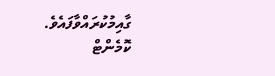ގާއިމުކުރައްވާފައެވެ.
ކޮމެންޓް